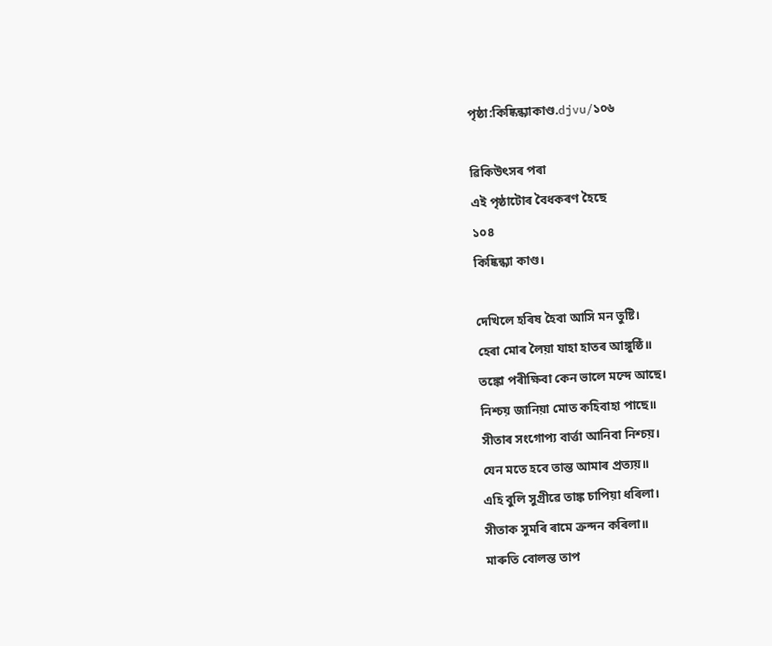পৃষ্ঠা:কিষ্কিন্ধ্যাকাণ্ড.djvu/১০৬

ৱিকিউৎসৰ পৰা
এই পৃষ্ঠাটোৰ বৈধকৰণ হৈছে
১০৪
কিষ্কিন্ধ্যা কাণ্ড।

দেখিলে হৰিষ হৈবা আসি মন তুষ্টি।
হেৰা মোৰ লৈয়া যাহা হাতৰ আঙ্গুষ্ঠি॥
তঙ্কো পৰীক্ষিবা কেন ভালে মন্দে আছে।
নিশ্চয় জানিয়া মোত কহিবাহা পাছে॥
সীতাৰ সংগোপ্য বাৰ্ত্তা আনিবা নিশ্চয়।
যেন মতে হবে তান্ত আমাৰ প্ৰত্যয়॥
এহি বুলি সুগ্ৰীৱে তাঙ্ক চাপিয়া ধৰিলা।
সীতাক সুমৰি ৰামে ক্ৰন্দন কৰিলা॥
মাৰুতি বোলন্ত তাপ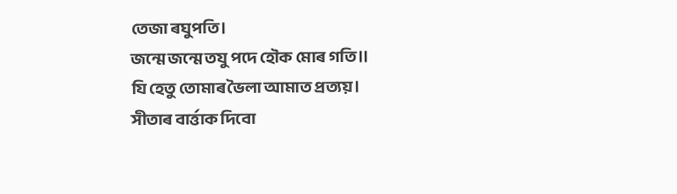তেজা ৰঘুপতি।
জন্মে জন্মে তযু পদে হৌক মোৰ গতি॥
যি হেতু তোমাৰ ভৈলা আমাত প্ৰত্যয়।
সীতাৰ বাৰ্ত্তাক দিবো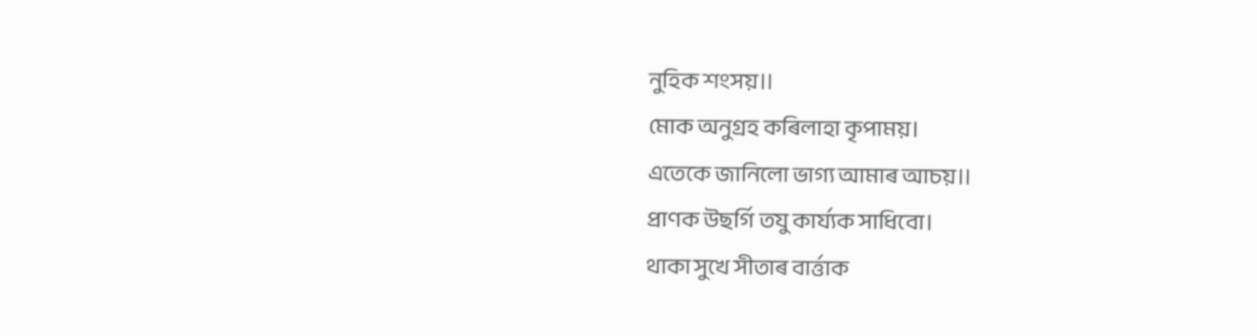নুহিক শংসয়॥
মোক অনুগ্ৰহ কৰিলাহা কৃপাময়।
এতেকে জানিলো ভাগ্য আমাৰ আচয়॥
প্ৰাণক উছৰ্গি তযু কাৰ্য্যক সাধিবো।
থাকা সুখে সীতাৰ বাৰ্ত্তাক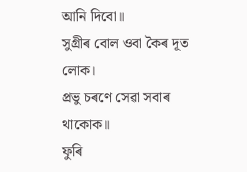আনি দিবো॥
সুগ্ৰীৰ বোল ওবা কৈৰ দূত লোক।
প্ৰভু চৰণে সেৱা সবাৰ থাকোক॥
ফুৰি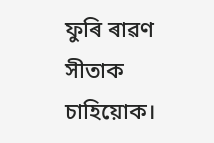ফুৰি ৰাৱণ সীতাক চাহিয়োক।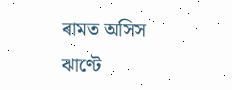ৰামত অসিস ঝাণ্টে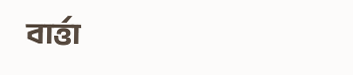বাৰ্ত্তা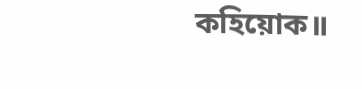কহিয়োক॥